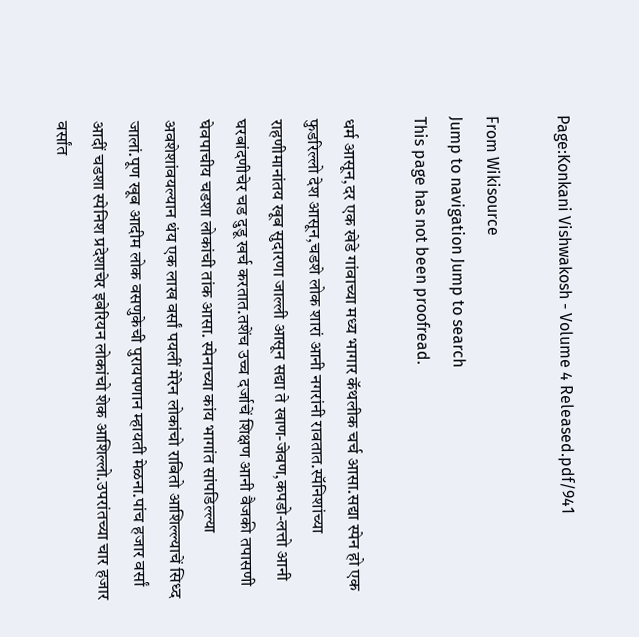Page:Konkani Vishwakosh - Volume 4 Released.pdf/941

From Wikisource
Jump to navigation Jump to search
This page has not been proofread.

धर्म आसून,दर एक खेडे गांवाच्या मध्य भागार कॅथलीक चर्च आसा.सद्या स्पेन हो एक फुडरिल्लो देश आसून,चडशे लोक शारां आनी नगरांनी रावतात.स्पॅनिशांच्या राहणीमानांतय खूब सुदारणा जाल्ली आसून सद्या ते खाण-जेवण,कपडो-लत्तो आनी घरबांदणीचेर चड दुडू खर्च करतात.तशेंच उच्च दर्जाचें शिक्षण आनी वैजकी तपासणी घेवपाचीय चडशा लोकांची तांक आसा. स्पेनाच्या कांय भागांत सांपडिल्ल्या अवशेशांवयल्यान थंय एक लाख वर्सां पयलीं मेरेन लोकांचो राबितो आशिल्ल्याचें सिध्द जालां.पूण खूब आदीम लोक वसणुकेची पुरायपणान म्हायती मेळना.पांच हजार वर्सां आदीं चडशा स्पेनिश प्रदेशाचेर इबेरियन लोकांचो शेक आशिल्लो.उपरांतच्या चार हजार वर्सांत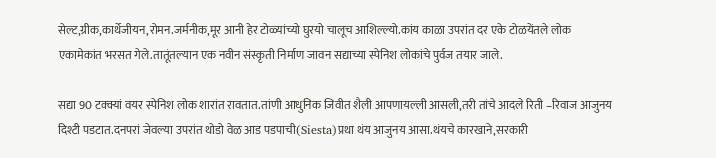सेल्ट,ग्रीक,कार्थेजीयन,रोमन.जर्मनीक,मूर आनी हेर टोळ्यांच्यो घुरयो चालूच आशिल्ल्यो.कांय काळा उपरांत दर एके टोळयेंतले लोक एकामेकांत भरसत गेले.तातूंतल्यान एक नवीन संस्कृती निर्माण जावन सद्याच्या स्पेनिश लोकांचे पुर्वज तयार जाले.

सद्या 90 टक्क्यां वयर स्पेनिश लोक शारांत रावतात.तांणी आधुनिक जिवीत शैली आपणायल्ली आसली,तरी तांचे आदले रिती –रिवाज आजुनय दिश्टी पडटात.दनपरां जेवल्या उपरांत थोडो वेळ आड पडपाची(Siesta)प्रथा थंय आजुनय आसा.थंयचे कारखाने,सरकारी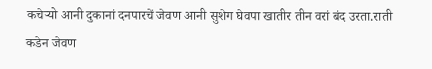कचेऱ्यो आनी दुकानां दनपारचें जेवण आनी सुशेग घेवपा खातीर तीन वरां बंद उरता.राती कडेन जेवण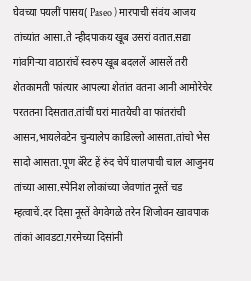घेवच्या पयलीं पासय( Paseo ) मारपाची संवंय आजय तांच्यांत आसा.ते न्हीदपाकय खूब उसरां वतात.सद्या गांवगिऱ्या वाठारांचें स्वरुप खूब बदललें आसलें तरी शेतकामती फांत्यार आपल्या शेतांत वतना आनी आमोरेचेर परततना दिसतात.तांचीं घरां मातयेची वा फांतरांची आसन,भायलेवटेन चुन्यालेप काडिल्लो आसता.तांचो भेस सादो आसता.पूण बॅरेट हें रुंद चेपें घालपाची चाल आजुनय तांच्या आसा.स्पेनिश लोकांच्या जेवणांत नूस्तें चड म्हत्वाचें.दर दिसा नूस्तें वेगवेगळे तरेन शिजोवन खावपाक तांकां आवडटा.गरमेच्या दिसांनी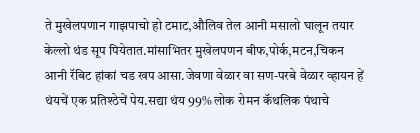ते मुखेलपणान गाझपाचो हो टमाट,औलिव तेल आनी मसालो घालून तयार केल्लो थंड सूप पियेतात.मांसाभितर मुखेलपणन बीफ,पोर्क,मटन,चिकन आनी रॅबिट हांकां चड खप आसा.जेवणा वेळार वा सण-परबे वेळार व्हायन हें थंयचें एक प्रतिश्ठेचें पेय.सद्या थंय 99% लोक रोमन कॅथलिक पंथाचे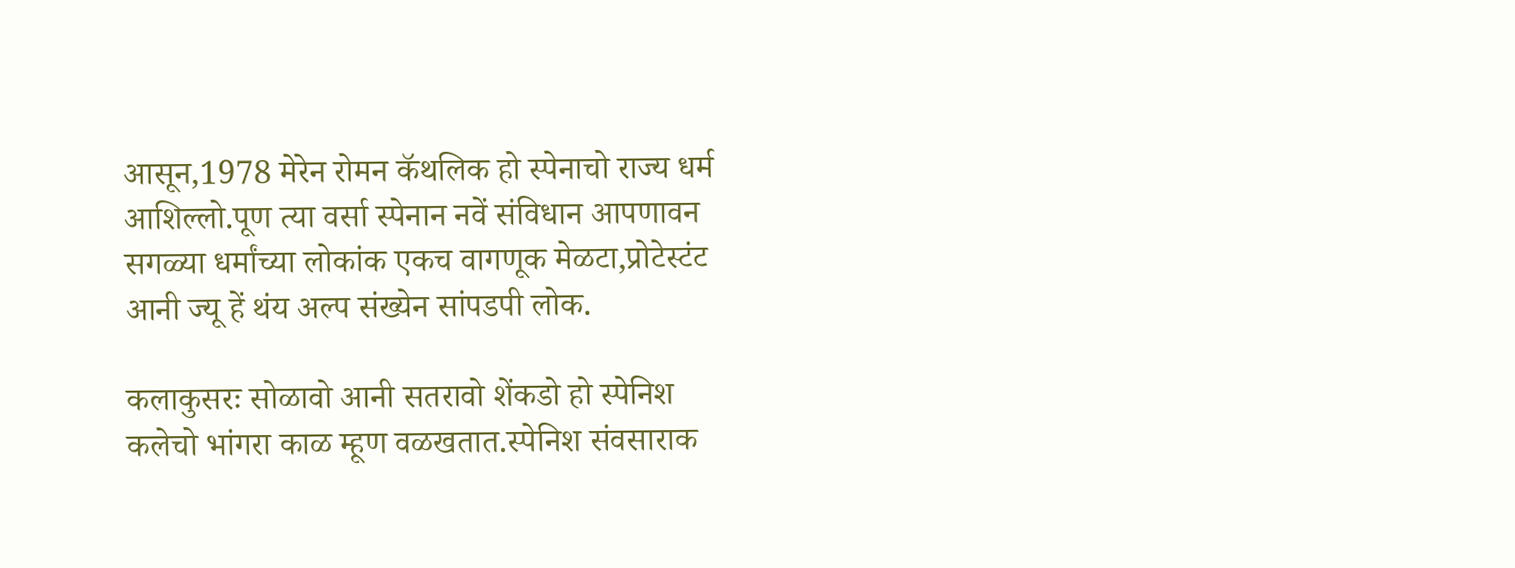आसून,1978 मेरेन रोमन कॅथलिक हो स्पेनाचो राज्य धर्म आशिल्लो.पूण त्या वर्सा स्पेनान नवें संविधान आपणावन सगळ्या धर्मांच्या लोकांक एकच वागणूक मेळटा,प्रोटेस्टंट आनी ज्यू हें थंय अल्प संख्येन सांपडपी लोक.

कलाकुसरः सोळावो आनी सतरावो शेंकडो हो स्पेनिश कलेचो भांगरा काळ म्हूण वळखतात.स्पेनिश संवसाराक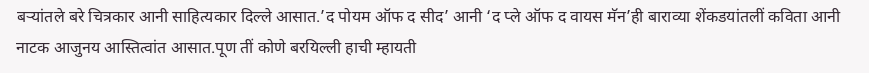बऱ्यांतले बरे चित्रकार आनी साहित्यकार दिल्ले आसात.’द पोयम ऑफ द सीद’ आनी ‘द प्ले ऑफ द वायस मॅन’ही बाराव्या शेंकडयांतलीं कविता आनी नाटक आजुनय आस्तित्वांत आसात.पूण तीं कोणे बरयिल्ली हाची म्हायती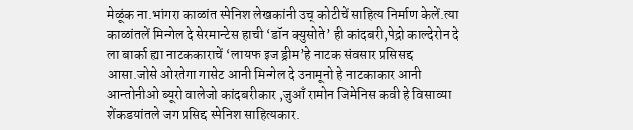मेळूंक ना.भांगरा काळांत स्पेनिश लेखकांनी उच् कोटीचें साहित्य निर्माण केलें.त्या काळांतलें मिन्गेल दे सेरमान्टेस हाची ‘डॉन क्युसोते’ ही कांदबरी,पेद्रो काल्देरोन दे ला बार्का ह्या नाटककाराचें ‘लायफ इज ड्रीम’हे नाटक संवसार प्रसिसद्द आसा.जोसे ओरतेगा गासेट आनी मिन्गेल दे उनामूनो हे नाटकाकार आनी आन्तोनीओ ब्यूरो वालेजो कांदबरीकार ,जुआँ रामोन जिमेनिस कवी हे विसाव्या शेंकडयांतले जग प्रसिद्द स्पेनिश साहित्यकार.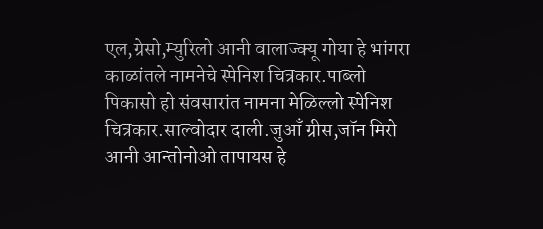एल,ग्रेसो,म्युरिलो आनी वालाज्क्यू गोया हे भांगरा काळांतले नामनेचे स्पेनिश चित्रकार.पाब्लो पिकासो हो संवसारांत नामना मेळिल्लो स्पेनिश चित्रकार.साल्वोदार दाली.जुआँ ग्रीस,जॉन मिरो आनी आन्तोनोओ तापायस हे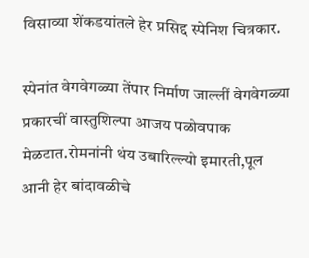विसाव्या शेंकडयांतले हेर प्रसिद्द स्पेनिश चित्रकार.

स्पेनांत वेगवेगळ्या तेंपार निर्माण जाल्लीं वेगवेगळ्या प्रकारचीं वास्तुशिल्पा आजय पळोवपाक मेळटात.रोमनांनी थंय उबारिल्ल्यो इमारती,पूल आनी हेर बांदावळीचे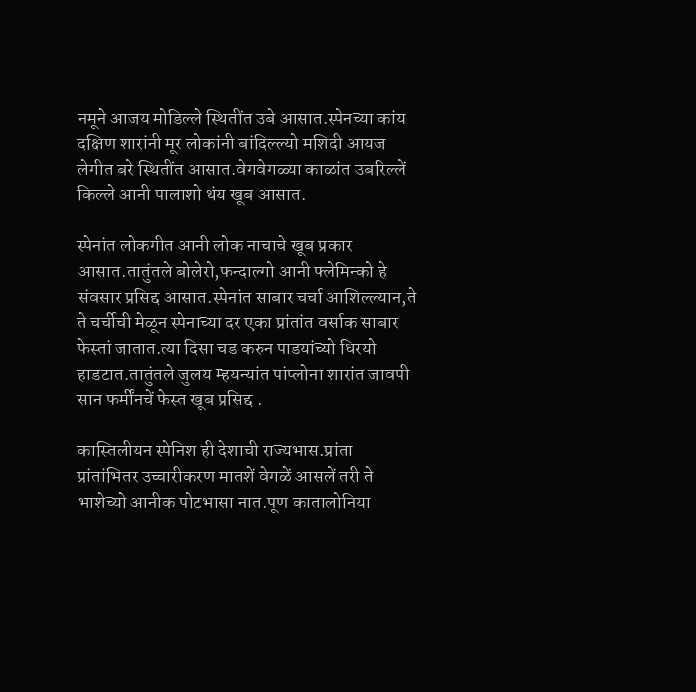नमूने आजय मोडिल्ले स्थितींत उबे आसात.स्पेनच्या कांय दक्षिण शारांनी मूर लोकांनी बांदिल्ल्यो मशिदी आयज लेगीत बरे स्थितींत आसात.वेगवेगळ्या काळांत उबरिल्लें किल्ले आनी पालाशो थंय खूब आसात.

स्पेनांत लोकगीत आनी लोक नाचाचे खूब प्रकार आसात.तातुंतले बोलेरो,फन्दाल्गो आनी फ्लेमिन्को हे संवसार प्रसिद्द आसात.स्पेनांत साबार चर्चा आशिल्ल्यान,ते ते चर्चीची मेळून स्पेनाच्या दर एका प्रांतांत वर्साक साबार फेस्तां जातात.त्या दिसा चड करुन पाडयांच्यो धिरयो हाडटात.तातुंतले जुलय म्हयन्यांत पांप्लोना शारांत जावपी सान फर्मींनचें फेस्त खूब प्रसिद्द .

कास्तिलीयन स्पेनिश ही देशाची राज्यभास.प्रांता प्रांतांभितर उच्चारीकरण मातशें वेगळें आसलें तरी ते भाशेच्यो आनीक पोटभासा नात.पूण कातालोनिया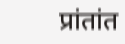प्रांतांत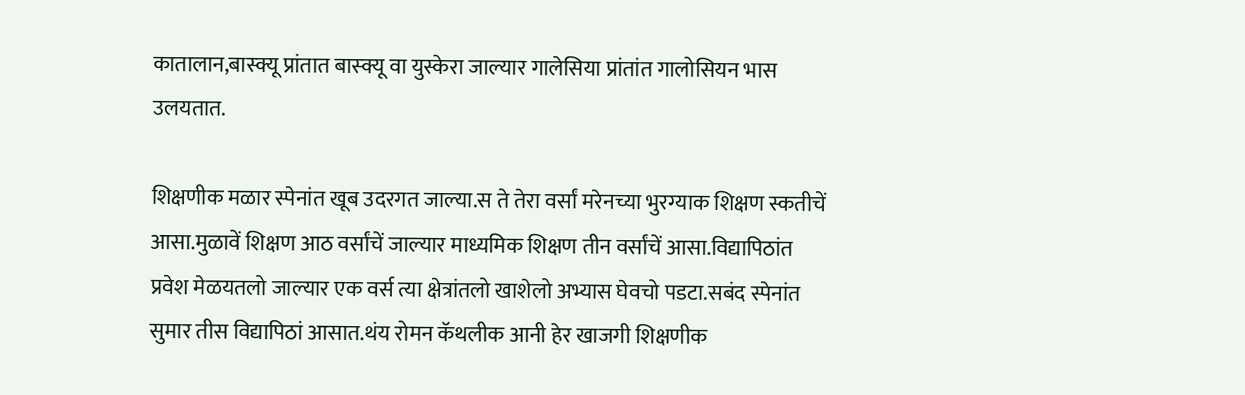कातालान,बास्क्यू प्रांतात बास्क्यू वा युस्केरा जाल्यार गालेसिया प्रांतांत गालोसियन भास उलयतात.

शिक्षणीक मळार स्पेनांत खूब उदरगत जाल्या.स ते तेरा वर्सां मरेनच्या भुरग्याक शिक्षण स्कतीचें आसा.मुळावें शिक्षण आठ वर्सांचें जाल्यार माध्यमिक शिक्षण तीन वर्सांचें आसा.विद्यापिठांत प्रवेश मेळयतलो जाल्यार एक वर्स त्या क्षेत्रांतलो खाशेलो अभ्यास घेवचो पडटा.सबंद स्पेनांत सुमार तीस विद्यापिठां आसात.थंय रोमन कॅथलीक आनी हेर खाजगी शिक्षणीक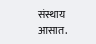संस्थाय आसात.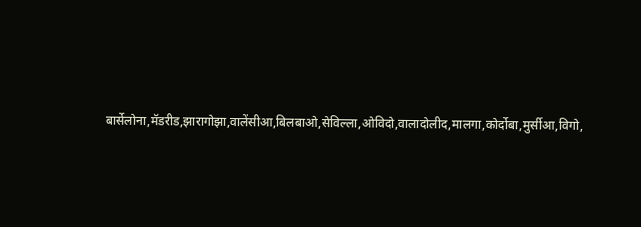बार्सेलोना,मॅडरीड,झारागोझा,वालेंसीआ,बिलबाओ,सेविल्ला,ओविदो,वालादोलीद,मालगा,कोर्दोबा,मुर्सीआ,विगो,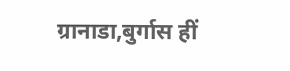ग्रानाडा,बुर्गास हीं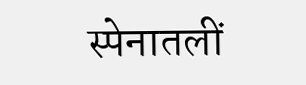स्पेनातलीं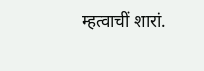म्हत्वाचीं शारां.